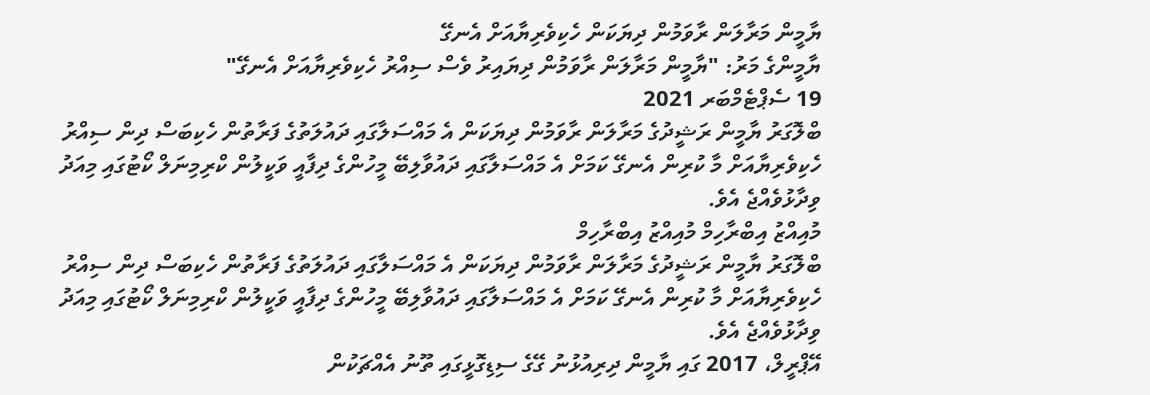ޔާމީން މަރާލަން ރާވަމުން ދިޔަކަން ހެކިވެރިޔާއަށް އެނގޭ
ޔާމީންގެ މަރު: "ޔާމީން މަރާލަން ރާވަމުން ދިޔައިރު ވެސް ސިއްރު ހެކިވެރިޔާއަށް އެނގޭ"
19 ސެޕްޓެމްބަރ 2021
ބްލޮގަރު ޔާމީން ރަޝީދުގެ މަރާލަން ރާވަމުން ދިޔަކަން އެ މައްސަލާގައި ދައުލަތުގެ ފަރާތުން ހެކިބަސް ދިން ސިއްރު ހެކިވެރިޔާއަށް މާ ކުރިން އެނގޭ ކަމަށް އެ މައްސަލާގައި ދައުވާލިބޭ މީހުންގެ ދިފާއީ ވަކީލުން ކްރިމިނަލް ކޯޓުގައި މިއަދު ވިދާޅުވެއްޖެ އެވެ.
މުއިއްޒު އިބްރާހިމް މުއިއްޒު އިބްރާހިމް
ބްލޮގަރު ޔާމީން ރަޝީދުގެ މަރާލަން ރާވަމުން ދިޔަކަން އެ މައްސަލާގައި ދައުލަތުގެ ފަރާތުން ހެކިބަސް ދިން ސިއްރު ހެކިވެރިޔާއަށް މާ ކުރިން އެނގޭ ކަމަށް އެ މައްސަލާގައި ދައުވާލިބޭ މީހުންގެ ދިފާއީ ވަކީލުން ކްރިމިނަލް ކޯޓުގައި މިއަދު ވިދާޅުވެއްޖެ އެވެ.
އޭޕްރީލް، 2017 ގައި ޔާމީން ދިރިއުޅުނު ގޭގެ ސިޑިގޮޅީގައި ތޫނު އެއްޗަކުން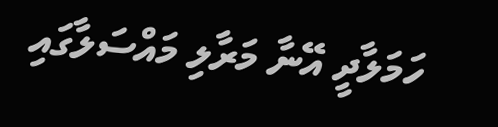ހަމަލާދީ އޭނާ މަރާލި މައްސަލާގައި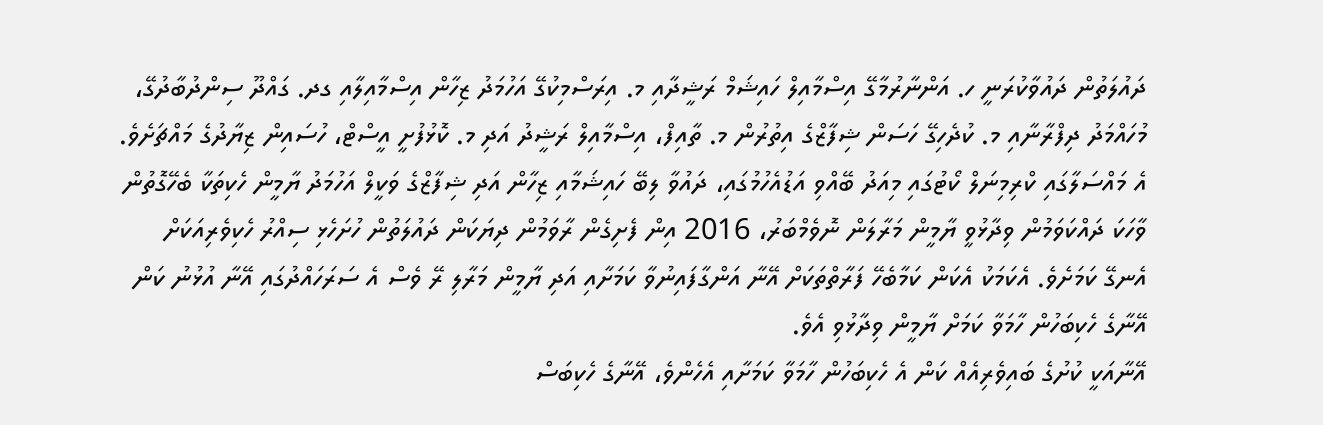ދައުލަތުން ދައުވާކުރަނީ ހ. އަންނާރުމާގޭ އިސްމާއިލް ހައިޝަމް ރަޝީދާއި މ. އިރަސްމިކުގޭ އަހުމަދު ޒިހާން އިސްމާއިލާއި ގދ. ގައްދޫ ސިންދުބާދުގޭ، މުހައްމަދު ދިފްރާނާއި މ. ކުދެހިގޭ ހަސަން ޝިފާޒްގެ އިތުރުން މ. ތާއިފް، އިސްމާއިލް ރަޝީދު އަދި މ. ކޮޅުފުށީ އީސްޓް، ހުސައިން ޒިޔާދުގެ މައްޗަށެވެ.
އެ މައްސަލާގައި ކްރިމިނަލް ކޯޓުގައި މިއަދު ބޭއްވި އަޑުއެހުމުގައި، ދައުވާ ލިބޭ ހައިޝަމާއި ޒިހާން އަދި ޝިފާޒްގެ ވަކީލް އަހުމަދު ޔާމީން ހެކިތަކާ ބެހޭގޮތުން ވާހަކަ ދައްކަވަމުން ވިދާޅުވީ ޔާމީން މަރާލަން ނޮވެމްބަރު، 2016 އިން ފެށިގެން ރާވަމުން ދިޔަކަން ދައުލަތުން ހުށަހެޅި ސިއްރު ހެކިވެރިއަކަށް އެނގޭ ކަމަށެވެ. އެކަމަކު އެކަން ކަމާބެހޭ ފަރާތްތަކަށް އޭނާ އަންގާފައިނުވާ ކަމަށާއި އަދި ޔާމީން މަރާލި ރޭ ވެސް އެ ސަރަހައްދުގައި އޭނާ އުޅުނު ކަން އޭނާގެ ހެކިބަހުން ހާމަވާ ކަމަށް ޔާމީން ވިދާޅުވި އެވެ.
އޭނާއަކީ ކުށުގެ ބައިވެރިއެއް ކަން އެ ހެކިބަހުން ހާމަވާ ކަމަށާއި އެހެންވެ، އޭނާގެ ހެކިބަސް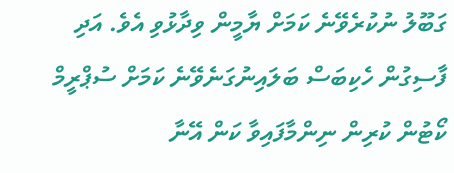ގަބޫލު ނުކުރެވޭނެ ކަމަށް ޔާމީން ވިދާޅުވި އެވެ. އަދި ފާސިގުން ހެކިބަސް ބަލައިނުގަނެވޭނެ ކަމަށް ސުޕްރީމް ކޯޓުން ކުރިން ނިންމާފައިވާ ކަން އޭނާ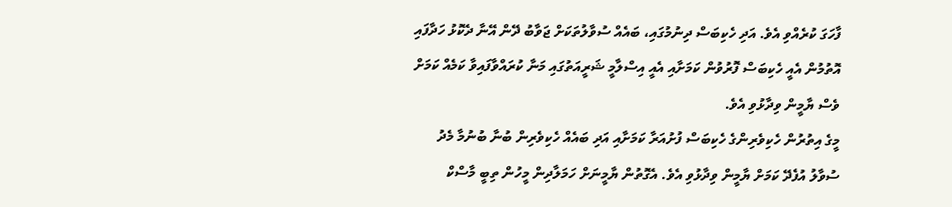ފާހަގަ ކުރެއްވި އެވެ. އަދި ހެކިބަސް ދިނުމުގައި، ބައެއް ސުވާލުތަކަށް ޖަވާބު ދޭން އޭނާ ދެކޮޅު ހަދާފައި އޮތުމުން އެއީ ހެކިބަސް ފޮރުވުން ކަމަށާއި އެއީ އިސްލާމީ ޝަރީއަތުގައި މަނާ ކުރައްވާފައިވާ ކަމެއް ކަމަށް ވެސް ޔާމީން ވިދާޅުވި އެވެ.
މީގެ އިތުރުން ހެކިވެރިންގެ ހެކިބަސް ފުށުއަރާ ކަމަށާއި އަދި ބައެއް ހެކިވެރިން ބުނާ ބުނުމާ މެދު ސުވާލު އުފެދޭ ކަމަށް ޔާމީން ވިދާޅުވި އެވެ. އެގޮތުން ޔާމީނަށް ހަމަލާދިން މީހުން ތިބީ މާސްކް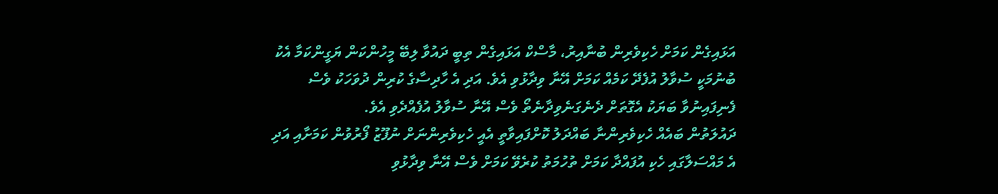އަޅައިގެން ކަމަށް ހެކިވެރިން ބުނާއިރު، މާސްކް އަޅައިގެން ތިބީ ދައުވާ ލިބޭ މީހުންކަން ޔަގީންކަމާ އެކު ބުނުމަކީ ސުވާލު އުފެދޭ ކަމެއް ކަމަށް އޭނާ ވިދާޅުވި އެވެ. އަދި އެ ހާދިސާގެ ކުރިން ދުވަހަކު ވެސް ފެނިފައިނުވާ ބަޔަކު އެގޮތަށް ދެނެގަނެވިދާނެތޯ ވެސް އޭނާ ސުވާލު އުފެއްދެވި އެވެ.
ދައުލަތުން ބައެއް ހެކިވެރިންނާ ބައްދަލު ކޮށްފައިވާތީ އެއީ ހެކިވެރިންނަށް ނުފޫޒު ފޯރުވުން ކަމަށާއި އަދި އެ މައްސަލާގައި ހެކި އުފައްދާ ކަމަށް ތުހުމަތު ކުރެވޭ ކަމަށް ވެސް އޭނާ ވިދާޅުވި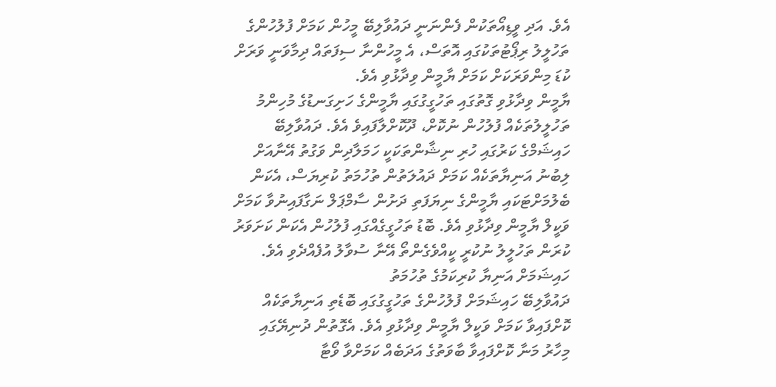އެވެ. އަދި ވީޑިއޯތަކުން ފެންނަނީ ދައުވާލިބޭ މީހުން ކަމަށް ފުލުހުންގެ ތަހުލީލު ރިޕޯޓުތަކުގައި އޮތަސް، އެ މީހުންނާ ސިފަތައް ދިމާވަނީ ވަރަށް ކުޑަ މިންވަރަކަށް ކަމަށް ޔާމީން ވިދާޅުވި އެވެ.
ޔާމީން ވިދާޅުވި ގޮތުގައި ތަހުގީގުގައި ޔާމީންގެ ހަށިގަނޑުގެ މުހިންމު ތަހުލީލުތަކެއް ފުލުހުން ނުކޮށް، ދޫކޮށްލާފައިވެ އެވެ. ދައުވާލިބޭ ހައިޝަމްގެ ކަރުގައި ހުރި ނިޝާންތަކަކީ ހަމަލާދިން ވަގުތު އޭނާއަށް ލިބުނު އަނިޔާތަކެއް ކަމަށް ދައުލަތުން ތުހުމަތު ކުރިޔަސް، އެކަން ބެލުމަށްޓަކައި ޔާމީންގެ ނިޔަފަތި ދަށުން ސާމްޕަލް ނަގާފައިނުވާ ކަމަށް ވަކީލް ޔާމީން ވިދާޅުވި އެވެ. ބޮޑު ތަހުގީގެއްގައި ފުލުހުން އެކަން ކަށަވަރު ކުރަން ތަހުލީލު ނުކުރީ ކީއްވެގެންތޯ އޭނާ ސުވާލު އުފެއްދެވި އެވެ.
ހައިޝަމަށް އަނިޔާ ކުރިކަމުގެ ތުހުމަތު
ދައުވާލިބޭ ހައިޝަމަށް ފުލުހުންގެ ތަހުގީގުގައި ބޮޑެތި އަނިޔާތަކެއް ކޮށްފައިވާ ކަމަށް ވަކީލް ޔާމީން ވިދާޅުވި އެވެ. އެގޮތުން ދުނިޔޭގައި މިހާރު މަނާ ކޮށްފައިވާ ބާވަތުގެ އަދަބެއް ކަމަށްވާ ވޯޓާ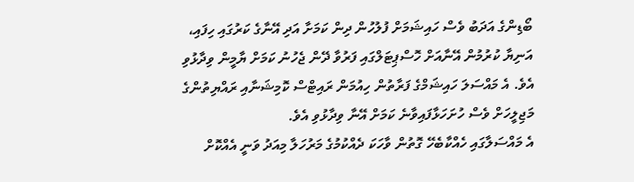ބޯޑިންގެ އަދަބު ވެސް ހައިޝަމަށް ފުލުހުން ދިން ކަމަށާ އަދި އޭނާގެ ކަރުގައި ހިފައި، އަނިޔާ ކުރުމުން އޭނާއަށް ހޮސްޕިޓަލްގައި ފަރުވާ ދޭން ޖެހުނު ކަމަށް ޔާމީން ވިދާޅުވި އެވެ. އެ މައްސަލަ ހައިޝަމްގެ ފަރާތުން ހިއުމަން ރައިޓްސް ކޮމިޝަނާއި ރައްޔިތުންގެ މަޖިލީހަށް ވެސް ހުށަހަޅާފައިވާނެ ކަމަށް އޭނާ ވިދާޅުވި އެވެ.
އެ މައްސަލާގައި ހެއްކާބެހޭ ގޮތުން ވާހަކަ ދެއްކުމުގެ މަރުހަލާ މިއަދު ވަނީ އެއްކޮށް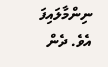ނިންމާލައިފަ އެވެ. ދެން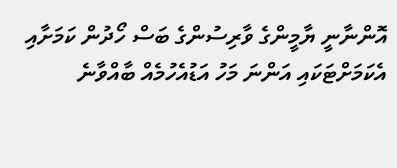އޮންނާނީ ޔާމީންގެ ވާރިސުންގެ ބަސް ހޯދުން ކަމަށާއި އެކަމަށްޓަކައި އަންނަ މަހު އަޑުއެހުމެއް ބާއްވާނެ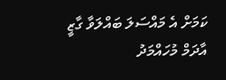ކަމަށް އެ މައްސަލަ ބައްލަވާ ގާޒީ އާދަމް މުހައްމަދު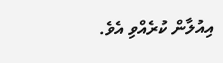އިއުލާން ކުރެއްވި އެވެ.